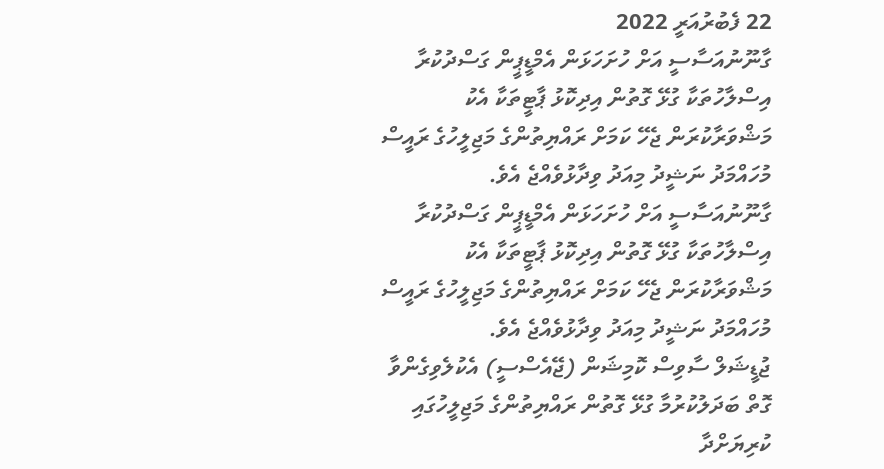22 ފެބުރުއަރީ 2022
ގާނޫނުއަސާސީ އަށް ހުށަހަޅަން އެމްޑީޕީން ގަސްދުކުރާ އިސްލާހުތަކާ ގުޅޭ ގޮތުން އިދިކޮޅު ޕާޓީތަކާ އެކު މަޝްވަރާކުރަން ޖެހޭ ކަމަށް ރައްޔިތުންގެ މަޖިލީހުގެ ރައީސް މުހައްމަދު ނަޝީދު މިއަދު ވިދާޅުވެއްޖެ އެވެ.
ގާނޫނުއަސާސީ އަށް ހުށަހަޅަން އެމްޑީޕީން ގަސްދުކުރާ އިސްލާހުތަކާ ގުޅޭ ގޮތުން އިދިކޮޅު ޕާޓީތަކާ އެކު މަޝްވަރާކުރަން ޖެހޭ ކަމަށް ރައްޔިތުންގެ މަޖިލީހުގެ ރައީސް މުހައްމަދު ނަޝީދު މިއަދު ވިދާޅުވެއްޖެ އެވެ.
ޖުޑީޝަލް ސާވިސް ކޮމިޝަން (ޖޭއެސްސީ) އެކުލެވިގެންވާ ގޮތް ބަދަލުކުރުމާ ގުޅޭ ގޮތުން ރައްޔިތުންގެ މަޖިލީހުގައި ކުރިޔަށްދާ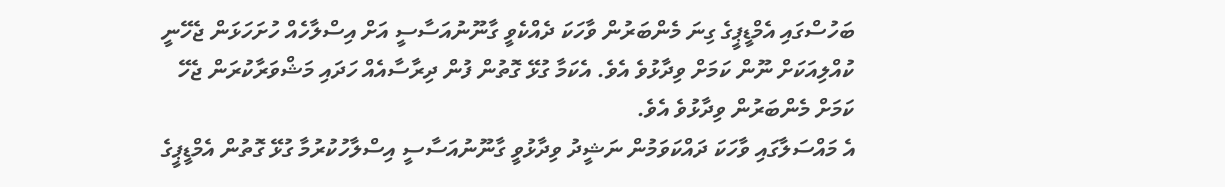ބަހުސްގައި އެމްޑީޕީގެ ގިނަ މެންބަރުން ވާހަކަ ދެއްކެވީ ގާނޫނުއަސާސީ އަށް އިސްލާހެއް ހުށަހަޅަން ޖެހޭނީ ކުއްލިއަކަށް ނޫން ކަމަށް ވިދާޅުވެ އެވެ. އެކަމާ ގުޅޭ ގޮތުން ފުން ދިރާސާއެއް ހަދައި މަޝްވަރާކުރަން ޖެހޭ ކަމަށް މެންބަރުން ވިދާޅުވެ އެވެ.
އެ މައްސަލާގައި ވާހަކަ ދައްކަވަމުން ނަޝީދު ވިދާޅުވީ ގާނޫނުއަސާސީ އިސްލާހުކުރުމާ ގުޅޭ ގޮތުން އެމްޑީޕީގެ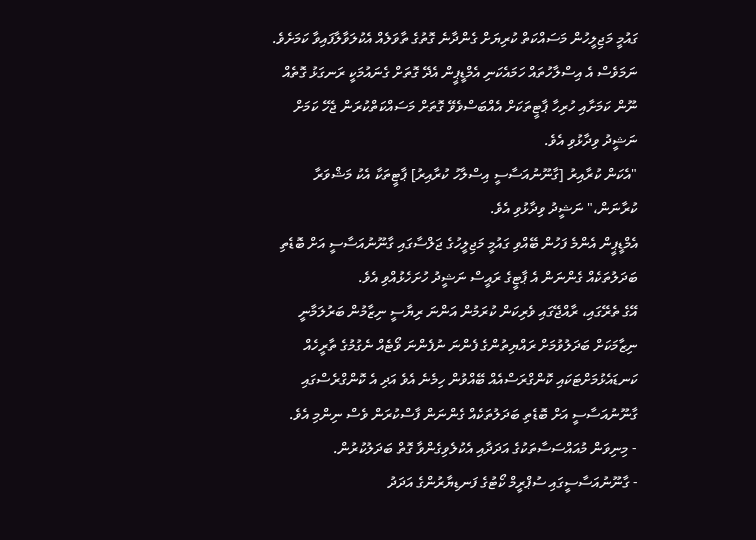ގައުމީ މަޖިލީހުން މަސައްކަތް ކުރިޔަށް ގެންދާނެ ގޮތުގެ ތާވަލެއް އެކުލަވާލާފައިވާ ކަމަށެވެ.
ނަމަވެސް އެ އިސްލާހުތައް ހަމައެކަނި އެމްޑީޕީން އެދޭ ގޮތަށް ގެނައުމަކީ ރަނގަޅު ގޮތެއް ނޫން ކަމަށާއި ހުރިހާ ޕާޓީތަކަށް އެއްބަސްވެވޭ ގޮތަށް މަސައްކަތްކުރަން ޖެހޭ ކަމަށް ނަޝީދު ވިދާޅުވި އެވެ.
"އެކަން ކުރާއިރު [ގާނޫނުއަސާސީ އިސްލާހު ކުރާއިރު] ޕާޓީތަކާ އެކު މަޝްވަރާ ކުރާނަން،" ނަޝީދު ވިދާޅުވި އެވެ.
އެމްޑީޕީން އެންމެ ފަހުން ބޭއްވި ގައުމީ މަޖިލީހުގެ ޖަލްސާގައި ގާނޫނުއަސާސީ އަށް ބޮޑެތި ބަދަލުތަކެއް ގެންނަން އެ ޕާޓީގެ ރައީސް ނަޝީދު ހުށަހެޅުއްވި އެވެ.
އޭގެ ތެރޭގައި، ރާއްޖޭގައި ވެރިކަން ކުރަމުން އަންނަ ރިޔާސީ ނިޒާމުން ބަރުލަމާނީ ނިޒާމަކަށް ބަދަލުވުމަށް ރައްޔިތުންގެ ފެންނަ ނުފެންނަ ވޯޓެއް ނެގުމުގެ ތާރީހެއް ކަނޑައެޅުމަށްޓަކައި ކޮންގްރަސްއެއް ބޭއްވުން ހިމެނެ އެވެ އަދި އެ ކޮންގްރެސްގައި ގާނޫނުއަސާސީ އަށް ބޮޑެތި ބަދަލުތަކެއް ގެންނަން ފާސްކުރަން ވެސް ނިންމި އެވެ.
- މިނިވަން މުއައްސަސާތަކުގެ އަދަދާއި އެކުލެވިގެންވާ ގޮތް ބަދަލުކުރުން.
- ގާނޫނުއަސާސީގައި ސުޕްރީމް ކޯޓުގެ ފަނޑިޔާރުންގެ އަދަދު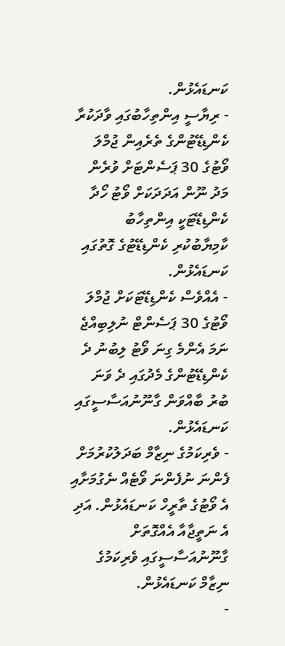ކަނޑައެޅުން.
- ރިޔާސީ އިންތިހާބުގައި ވާދަކުރާ ކެންޑިޑޭޓުންގެ ތެރެއިން ޖުމްލަ ވޯޓުގެ 30 ޕަސެންޓަށް ވުރެން މަދު ނޫން އަދަދަކަށް ވޯޓު ހޯދާ ކެންޑިޑޭޓަކީ އިންތިހާބު ކާމިޔާބުކުރި ކެންޑިޑޭޓުގެ ގޮތުގައި ކަނޑައެޅުން.
- އެއްވެސް ކެންޑިޑޭޓަކަށް ޖުމްލަ ވޯޓުގެ 30 ޕަސެންޓް ނުލިބިއްޖެ ނަމަ އެންމެ ގިނަ ވޯޓު ލިބުނު ދެ ކެންޑިޑޭޓުންގެ މެދުގައި ދެ ވަނަ ބުރު ބާއްވަން ގާނޫނުއަސާސީގައި ކަނޑައެޅުން.
- ވެރިކަމުގެ ނިޒާމް ބަދަލުކުރުމަށް ފެންނަ ނުފެންނަ ވޯޓެއް ނެގުމަށާއި އެ ވޯޓުގެ ތާރީހް ކަނޑައެޅުން. އަދި އެ ނަތީޖާއާ އެއްގޮތަށް ގާނޫނުއަސާސީގައި ވެރިކަމުގެ ނިޒާމް ކަނޑައެޅުން.
-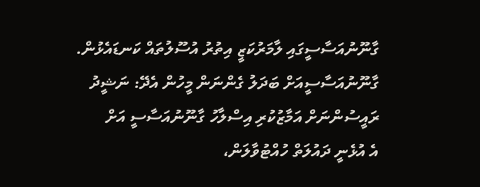ގާނޫނުއަސާސީގައި ލާމަރުކަޒީ އިތުރު އުސޫލުތައް ކަނޑައެޅުން.
ގާނޫނުއަސާސީއަށް ބަދަލު ގެންނަން މީހުން އެދޭ: ނަޝީދު
ރައީސުންނަށް އަމާޒުކުރި އިސްލާހު ގާނޫނުއަސާސީ އަށް
އެ އުޅެނީ ދައުލަތް ހުއްޓުވާލަން،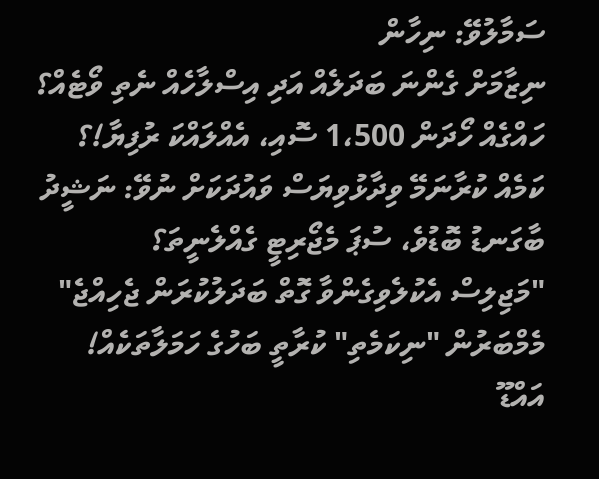ސަމާލުވޭ: ނިހާން
ނިޒާމަށް ގެންނަ ބަދަލެއް އަދި އިސްލާހެއް ނެތި ވޯޓެއް؟
ހައްގެއް ހޯދަން 1،500 ސޮއި، އެއްލައްކަ ރުފިޔާ!؟
ކަމެއް ކުރާނަމޭ ވިދާޅުވިޔަސް ވައުދަކަށް ނުވޭ: ނަޝީދު
ބާގަނޑު ބޮޑުވެ، ސުޕަ މެޖޯރިޓީ ގެއްލެނީތަ؟
"މަޖިލިސް އެކުލެވިގެންވާ ގޮތް ބަދަލުކުރަން ޖެހިއްޖެ"
މެމްބަރުން "ނިކަމެތި" ކުރާތީ ބަހުގެ ހަމަލާތަކެއް!
އައްޑޫ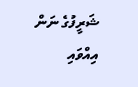ޝަރީފުގެ ނަން އިއްވައި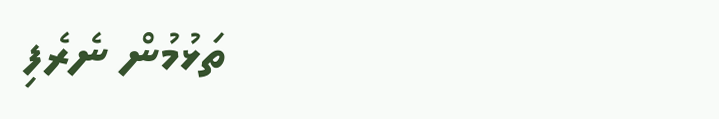ތަޅުމުން ނެރެފި